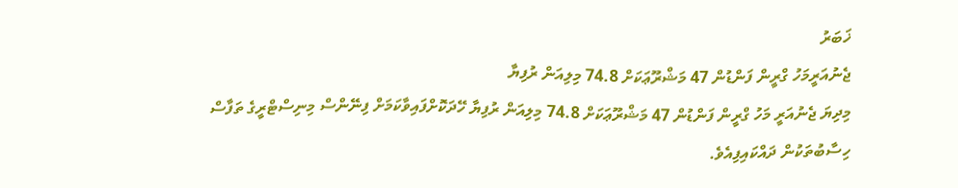ޚަބަރު
ޖެނުއަރީމަހު ގްރީން ފަންޑުން 47 މަޝްރޫޢަކަށް 74.8 މިލިއަން ރުފިޔާ
މިދިޔަ ޖެނުއަރީ މަހު ގްރީން ފަންޑުން 47 މަޝްރޫޢަކަށް 74.8 މިލިއަން ރުފިޔާ ހޭދަކޮށްފައިވާކަމަށް ފިނޭންސް މިނިސްޓްރީގެ ތަފާސް ހިސާބުތަކުން ދައްކައިފިއެވެ.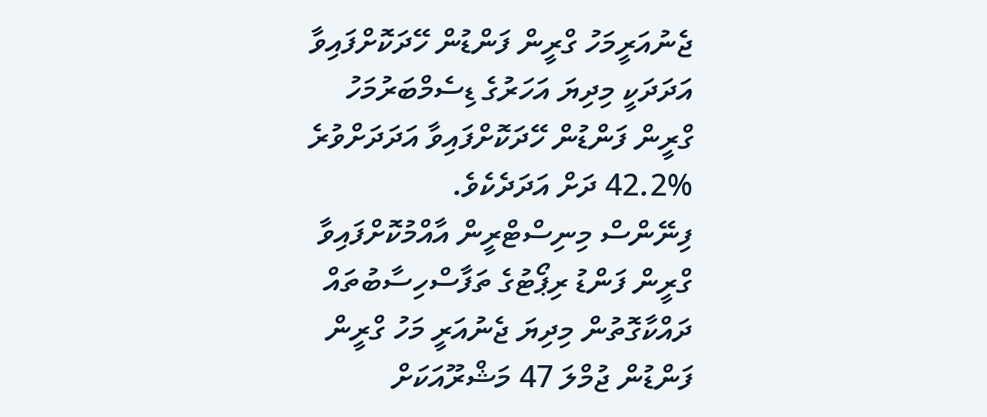ޖެނުއަރީމަހު ގްރީން ފަންޑުން ހޭދަކޮށްފައިވާ އަދަދަކީ މިދިޔަ އަހަރުގެ ޑިސެމްބަރުމަހު ގްރީން ފަންޑުން ހޭދަކޮށްފައިވާ އަދަދަށްވުރެ %42.2 ދަށް އަދަދެކެވެ.
ފިނޭންސް މިނިސްޓްރީން އާއްމުކޮށްފައިވާ ގްރީން ފަންޑު ރިޕޯޓުގެ ތަފާސްހިސާބުތައް ދައްކާގޮތުން މިދިޔަ ޖެނުއަރީ މަހު ގްރީން ފަންޑުން ޖުމްލަ 47 މަޝްރޫއަކަށް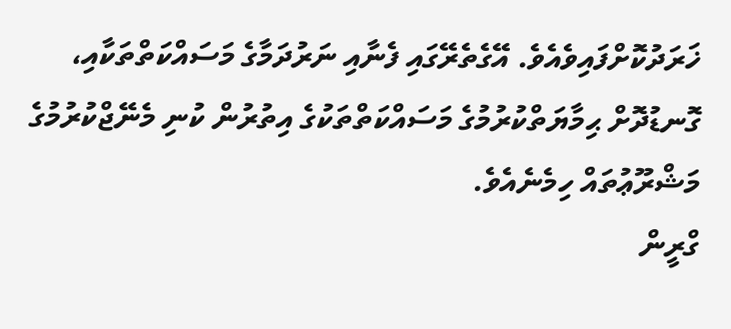ޚަރަދުކޮށްފައިވެއެވެ. އޭގެތެރޭގައި ފެނާއި ނަރުދަމާގެ މަސައްކަތްތަކާއި، ގޮނޑުދޮށް ޙިމާޔަތްކުރުމުގެ މަސައްކަތްތަކުގެ އިތުރުން ކުނި މެނޭޖްކުރުމުގެ މަޝްރޫޢުތައް ހިމެނެއެވެ.
ގްރީން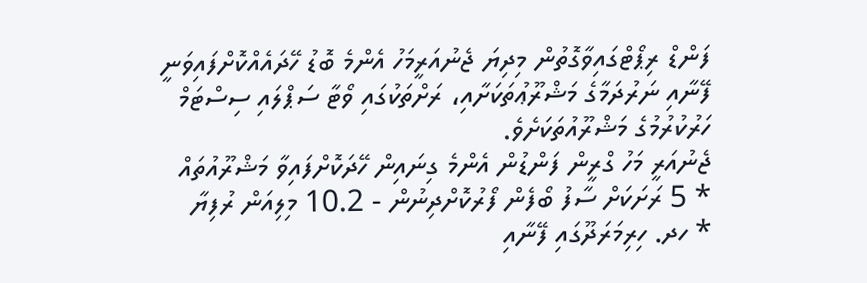ފަންޑް ރިޕޯޓްގައިވާގޮތުން މިދިޔަ ޖެނުއަރީމަހު އެންމެ ބޮޑު ހޭދައެއްކޮށްފައިވަނީ ފޭނާއި ނަރުދަމާގެ މަޝްރޫޢުތަކަށާއި، ރަށްތަކުގައި ވޯޓާ ސަޕްލައި ސިސްޓަމް ހަރުކުރުމުގެ މަޝްރޫއުތަކަށެވެ.
ޖެނުއަރީ މަހު ގްރީން ފަންޑުން އެންމެ ގިނައިން ހޭދަކޮށްފައިވާ މަޝްރޫއުތައް
* 5 ރަށަކަށް ސާފު ބޯފެން ފޯރުކޮށްދިނުން - 10.2 މިލިއަން ރުފިޔާ
* ހދ. ހިރިމަރަދޫގައި ފޭނާއި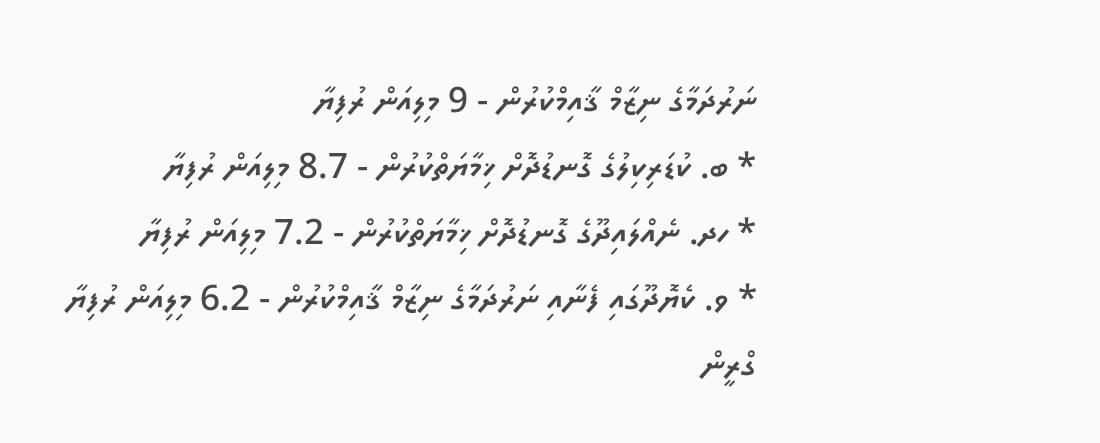ނަރުދަމާގެ ނިޒާމް ޤާއިމްކުރުން - 9 މިލިއަން ރުފިޔާ
* ބ. ކުޑަރިކިލުގެ ގޮނޑުދޮށް ޚިމާޔަތްކުރުން - 8.7 މިލިއަން ރުފިޔާ
* ހދ. ނެއްލައިދޫގެ ގޮނޑުދޮށް ޚިމާޔަތްކުރުން - 7.2 މިލިއަން ރުފިޔާ
* ވ. ކެޔޮދޫގައި ފެނާއި ނަރުދަމާގެ ނިޒާމް ޤާއިމްކުރުން - 6.2 މިލިއަން ރުފިޔާ
ގްރީން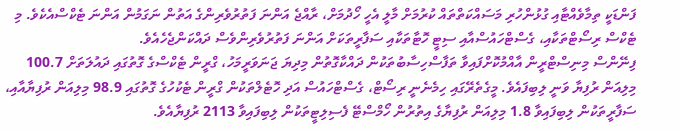ފަންޑަކީ ތިމާވެއްޓާއި ގުޅުންހުރި މަސައްކަތްތައް ކުރުމަށް މާލީ އެހީ ހޯދުމަށް، ރާއްޖެ އަންނަ ފަތުރުވެރިންގެ އަތުން ނަގަމުން އަންނަ ޓެކްސްއެކެވެ. މި ޓެކްސް ރިސޯޓްތަކާއި، ގެސްޓްހައުސްއާއި ސިޓީ ހޮޓާތަކާއި ސަފާރީތަކަށް އަންނަ ފަތުރުވެރިންވެސް ދައްކަންޖެހެއެވެ.
ފިނޭންސް މިނިސްޓްރީން އާއްމުކޮށްފައިވާ ތަފާސްހިސާބުތަކުން ދައްކާގޮތުން މިދިޔަ ޖަނަވަރީމަހު، ގްރީން ޓެކްސްގެ ގޮތުގައި ދައުލަތަށް 100.7 މިލިއަން ރުފިޔާ ވަނީ ލިބިފައެވެ. މީގެތެރޭގައި ހިމެނެނީ ރިސޯޓް، ގެސްޓްހައުސް އަދި ހޮޓެލްތަކުން ގްރީން ޓެކުހުގެ ގޮތުގައި 98.9 މިލިއަން ރުފިޔާއާއި، ސަފާރީތަކުން ލިބިފައިވާ 1.8 މިލިއަން ރުފިޔާގެ އިތުރުން ހޯމްސްޓޭ ފެސިލިޓީތަކުން ލިބިފައިވާ 2113 ރުފިޔާއެވެ.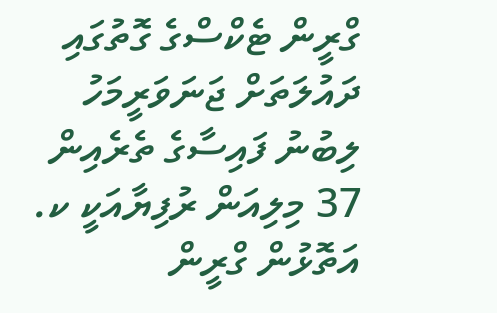ގްރީން ޓެކްސްގެ ގޮތުގައި ދައުލަތަށް ޖަނަވަރީމަހު ލިބުނު ފައިސާގެ ތެރެއިން 37 މިލިއަން ރުފިޔާއަކީ ކ. އަތޮޅުން ގްރީން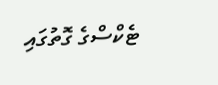ޓެކްސްގެ ގޮތުގައި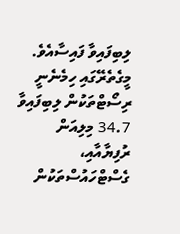ލިބިފައިވާ ފައިސާއެވެ. މީގެތެރޭގައި ހިމެނެނީ ރިސޯޓްތަކުން ލިބިފައިވާ 34.7 މިލިއަން ރުފިޔާއާއި، ގެސްޓްހައުސްތަކުން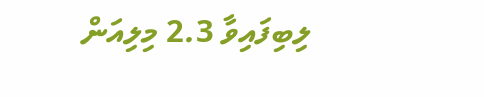ލިބިފައިވާ 2.3 މިލިއަން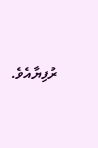ރުފިޔާއެވެ.